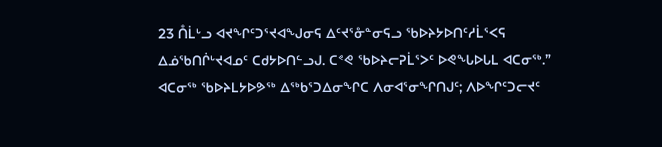23 ᑍᒫᒡᓗ ᐊᔪᖏᑦᑐᕐᔪᐊᖑᓂᕋ ᐃᑦᔪᕐᓁᓐᓂᕋᓗ ᖃᐅᔨᔭᐅᑎᑦᓱᒫᕐᐸᕋ ᐃᓅᖃᑎᒌᒡᔪᐊᓄᑦ ᑕᑯᔭᐅᑎᓪᓗᒍ. ᑕᕝᕙ ᖃᐅᔨᓕᕈᒫᕐᐳᑦ ᐅᕙᖓᐅᒐᒪ ᐊᑕᓂᖅ.”
ᐊᑕᓂᖅ ᖃᐅᔨᒪᔭᐅᕗᖅ ᐃᖅᑲᕐᑐᐃᓂᖏᑕ ᐱᓂᐊᕐᓂᖏᑎᒍᑦ; ᐱᐅᖏᑦᑐᓕᔪᑦ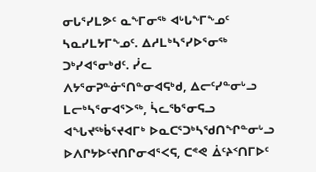ᓂᒐᕐᓯᒪᕗᑦ ᓇᖕᒥᓂᖅ ᐊᒡᒐᖕᒥᖕᓄᑦ ᓴᓇᓯᒪᔭᒥᖕᓄᑦ. ᐃᓱᒪᒃᓴᕐᓯᐅᕐᓂᖅ ᑐᒃᓯᐊᕐᓂᒃᑯᑦ. ᓰᓚ
ᐱᔭᕐᓂᕈᓐᓃᕐᑎᓐᓂᐊᕋᒃᑯ, ᐃᓕᑦᓯᓐᓂᒡᓗ ᒪᓕᒃᓴᕐᓂᐊᕐᐳᖅ, ᓵᓚᖃᕐᓂᕋᓗ ᐊᖓᔪᖅᑳᕐᔪᐊᒥᒃ ᐅᓇᑕᕐᑐᒃᓴᖁᑎᖏᓐᓂᒡᓗ ᐅᐱᒋᔭᐅᑦᔪᑎᒋᓂᐊᕐᐸᕋ, ᑕᕝᕙ ᐄᑦᔨᑉᑎᒥᐅᑦ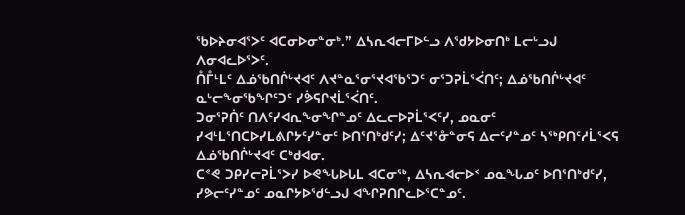ᖃᐅᔨᓂᐊᕐᐳᑦ ᐊᑕᓂᐅᓂᓐᓂᒃ.” ᐃᓴᕆᐊᓕᒥᐅᓪᓗ ᐱᖁᔭᐅᓂᑎᒃ ᒪᓕᒡᓗᒍ ᐱᓂᐊᓚᐅᕐᐳᑦ.
ᑍᒤᒻᒪᑦ ᐃᓅᖃᑎᒌᒡᔪᐊᑦ ᐱᔪᓐᓇᕐᓂᕐᔪᐊᖃᕐᑐᑦ ᓂᕐᑐᕈᒫᕐᐹᑎᑦ; ᐃᓅᖃᑎᒌᒡᔪᐊᑦ ᓇᒡᓕᖕᓂᖃᖏᑦᑐᑦ ᓯᕘᕋᒋᔪᒫᕐᐹᑎᑦ.
ᑐᓂᕐᕈᑏᑦ ᑎᐱᑦᓯᐊᕆᖕᓂᖏᓐᓄᑦ ᐃᓚᓕᐅᕈᒫᕐᐸᑦᓯ, ᓄᓇᓂᑦ ᓯᐊᒻᒪᕐᑎᑕᐅᓯᒪᕕᒋᔭᑦᓯᓐᓂᑦ ᐅᑎᕐᑎᒃᑯᑦᓯ; ᐃᑦᔪᕐᓁᓐᓂᕋ ᐃᓕᑦᓯᓐᓄᑦ ᓴᖅᑭᑎᑦᓱᒫᕐᐸᕋ ᐃᓅᖃᑎᒌᒡᔪᐊᑦ ᑕᒃᑯᐊᓂ.
ᑕᕝᕙ ᑐᑭᓯᓕᕈᒫᕐᐳᓯ ᐅᕙᖓᐅᒐᒪ ᐊᑕᓂᖅ, ᐃᓴᕆᐊᓕᐅᑉ ᓄᓇᖓᓄᑦ ᐅᑎᕐᑎᒃᑯᑦᓯ, ᓯᕗᓕᑦᓯᓐᓄᑦ ᓄᓇᒋᔭᐅᖁᓪᓗᒍ ᐊᖏᕈᑎᒋᓚᐅᕐᑕᓐᓄᑦ.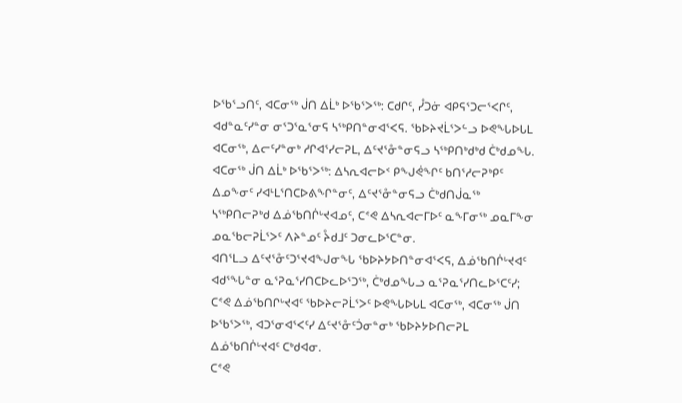ᐅᖃᕐᓗᑎᑦ, ᐊᑕᓂᖅ ᒎᑎ ᐃᒫᒃ ᐅᖃᕐᐳᖅ: ᑕᑯᒋᑦ, ᓮᑐᓃ ᐊᑭᕋᕐᑐᓕᕐᐸᒋᑦ, ᐊᑯᓐᓇᑦᓯᓐᓂ ᓂᕐᑐᕐᓇᕐᓂᕋ ᓴᖅᑭᑎᓐᓂᐊᕐᐸᕋ. ᖃᐅᔨᔪᒫᕐᐳᓪᓗ ᐅᕙᖓᐅᒐᒪ ᐊᑕᓂᖅ, ᐃᓕᑦᓯᓐᓂᒃ ᓱᒋᐊᕐᓯᓕᕈᒪ, ᐃᑦᔪᕐᓁᓐᓂᕋᓗ ᓴᖅᑭᑎᒃᑯᒃᑯ ᑖᒃᑯᓄᖓ.
ᐊᑕᓂᖅ ᒎᑎ ᐃᒫᒃ ᐅᖃᕐᐳᖅ: ᐃᓴᕆᐊᓕᐅᑉ ᑭᖑᕚᖏᑦ ᑲᑎᕐᓱᓕᕈᒃᑭᑦ ᐃᓄᖕᓂᑦ ᓯᐊᒻᒪᕐᑎᑕᐅᕕᖏᓐᓂᑦ, ᐃᑦᔪᕐᓁᓐᓂᕋᓗ ᑖᒃᑯᑎᒎᓇᖅ ᓴᖅᑭᑎᓕᕈᒃᑯ ᐃᓅᖃᑎᒌᒡᔪᐊᓄᑦ, ᑕᕝᕙ ᐃᓴᕆᐊᓕᒥᐅᑦ ᓇᖕᒥᓂᖅ ᓄᓇᒥᖕᓂ ᓄᓇᖃᓕᕈᒫᕐᐳᑦ ᐱᔨᓐᓄᑦ ᔧᑯᒧᑦ ᑐᓂᓚᐅᕐᑕᓐᓂ.
ᐊᑎᕐᒪᓗ ᐃᑦᔪᕐᓁᑦᑐᕐᔪᐊᖑᓂᖓ ᖃᐅᔨᔭᐅᑎᓐᓂᐊᕐᐸᕋ, ᐃᓅᖃᑎᒌᒡᔪᐊᑦ ᐊᑯᕐᖓᓐᓂ ᓇᕐᕈᓇᕐᓯᑎᑕᐅᓚᐅᕐᑐᖅ, ᑖᒃᑯᓄᖓᓗ ᓇᕐᕈᓇᕐᓯᑎᓚᐅᕐᑕᑦᓯ; ᑕᕝᕙ ᐃᓅᖃᑎᒋᒡᔪᐊᑦ ᖃᐅᔨᓕᕈᒫᕐᐳᑦ ᐅᕙᖓᐅᒐᒪ ᐊᑕᓂᖅ, ᐊᑕᓂᖅ ᒎᑎ ᐅᖃᕐᐳᖅ, ᐊᑐᕐᓂᐊᕐᐸᑦᓯ ᐃᑦᔪᕐᓁᑦᑑᓂᓐᓂᒃ ᖃᐅᔨᔭᐅᑎᓕᕈᒪ ᐃᓅᖃᑎᒌᒡᔪᐊᑦ ᑕᒃᑯᐊᓂ.
ᑕᕝᕙ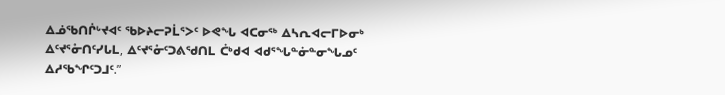ᐃᓅᖃᑎᒌᒡᔪᐊᑦ ᖃᐅᔨᓕᕈᒫᕐᐳᑦ ᐅᕙᖓ ᐊᑕᓂᖅ ᐃᓴᕆᐊᓕᒥᐅᓂᒃ ᐃᑦᔪᕐᓁᑎᑦᓯᒐᒪ, ᐃᑦᔪᕐᓁᑦᑐᕕᖁᑎᒪ ᑖᒃᑯᐊ ᐊᑯᕐᖓᓐᓃᓐᓂᖓᓄᑦ ᐃᓱᖃᖏᑦᑐᒧᑦ.”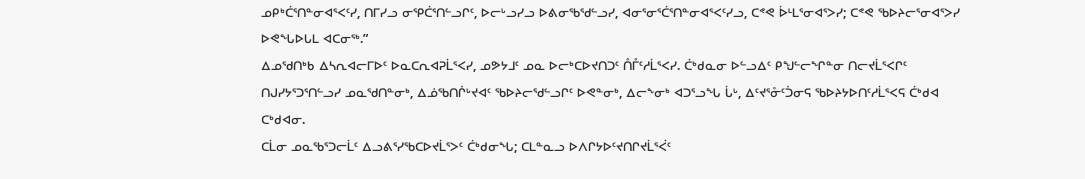ᓄᑭᒃᑖᕐᑎᓐᓂᐊᕐᐸᑦᓯ, ᑎᒥᓯᓗ ᓂᕿᑖᕐᑎᓪᓗᒋᑦ, ᐅᓕᒡᓗᓯᓗ ᐅᕕᓂᖃᖁᓪᓗᓯ, ᐊᓂᕐᓂᕐᑖᕐᑎᓐᓂᐊᕐᐸᑦᓯᓗ, ᑕᕝᕙ ᐆᒻᒪᕐᓂᐊᕐᐳᓯ; ᑕᕝᕙ ᖃᐅᔨᓕᕐᓂᐊᕐᐳᓯ ᐅᕙᖓᐅᒐᒪ ᐊᑕᓂᖅ.”
ᐃᓄᖁᑎᒃᑲ ᐃᓴᕆᐊᓕᒥᐅᑦ ᐅᓇᑕᕆᐊᕈᒫᕐᐸᓯ, ᓄᕗᔭᒧᑦ ᓄᓇ ᐅᓕᒃᑕᐅᔪᑎᑐᑦ ᑍᒤᑦᓱᒫᕐᐸᓯ. ᑖᒃᑯᓇᓂ ᐅᓪᓗᐃᑦ ᑭᖑᓪᓕᖏᓐᓂ ᑎᓕᔪᒫᕐᐸᒋᑦ ᑎᒍᓯᔭᕐᑐᕐᑎᓪᓗᓯ ᓄᓇᖁᑎᓐᓂᒃ, ᐃᓅᖃᑎᒌᒡᔪᐊᑦ ᖃᐅᔨᓕᖁᓪᓗᒋᑦ ᐅᕙᓐᓂᒃ, ᐃᓕᖕᓂᒃ ᐊᑐᕐᓗᖓ ᒑᒡ, ᐃᑦᔪᕐᓁᑦᑑᓂᕋ ᖃᐅᔨᔭᐅᑎᑦᓱᒫᕐᐸᕋ ᑖᒃᑯᐊ ᑕᒃᑯᐊᓂ.
ᑕᒫᓂ ᓄᓇᖃᕐᑐᓕᒫᑦ ᐃᓗᕕᕐᓯᖃᑕᐅᔪᒫᕐᐳᑦ ᑖᒃᑯᓂᖓ; ᑕᒪᓐᓇᓗ ᐅᐱᒋᔭᐅᑦᔪᑎᒋᔪᒫᕐᐹᑦ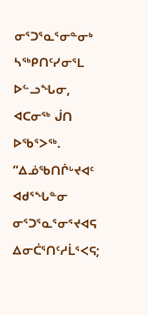ᓂᕐᑐᕐᓇᕐᓂᓐᓂᒃ ᓴᖅᑭᑎᑦᓯᓂᕐᒪ ᐅᓪᓗᖓᓂ, ᐊᑕᓂᖅ ᒎᑎ ᐅᖃᕐᐳᖅ.
“ᐃᓅᖃᑎᒌᒡᔪᐊᑦ ᐊᑯᕐᖓᓐᓂ ᓂᕐᑐᕐᓇᕐᓂᕐᔪᐊᕋ ᐃᓂᑖᕐᑎᑦᓱᒫᕐᐸᕋ;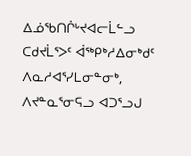ᐃᓅᖃᑎᒌᒡᔪᐊᓕᒫᓪᓗ ᑕᑯᔪᒫᕐᐳᑦ ᐋᖅᑭᒃᓱᐃᓂᒃᑯᑦ ᐱᓇᓱᐊᕐᓯᒪᓂᓐᓂᒃ, ᐱᔪᓐᓇᕐᓂᕋᓗ ᐊᑐᕐᓗᒍ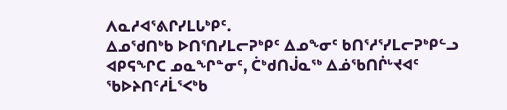ᐱᓇᓱᐊᕐᕕᒋᓯᒪᒐᒃᑭᑦ.
ᐃᓄᖁᑎᒃᑲ ᐅᑎᕐᑎᓯᒪᓕᕈᒃᑭᑦ ᐃᓄᖕᓂᑦ ᑲᑎᕐᓱᕐᓯᒪᓕᕈᒃᑭᓪᓗ ᐊᑭᕋᖏᑕ ᓄᓇᖏᓐᓂᑦ, ᑖᒃᑯᑎᒎᓇᖅ ᐃᓅᖃᑎᒌᒡᔪᐊᑦ ᖃᐅᔨᑎᑦᓱᒫᕐᐸᒃᑲ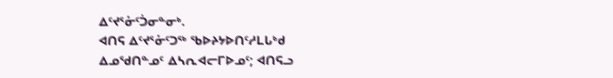ᐃᑦᔪᕐᓁᑦᑑᓂᓐᓂᒃ.
ᐊᑎᕋ ᐃᑦᔪᕐᓁᑦᑐᖅ ᖃᐅᔨᔭᐅᑎᑦᓱᒪᒐᒃᑯ ᐃᓄᖁᑎᓐᓄᑦ ᐃᓴᕆᐊᓕᒥᐅᓄᑦ; ᐊᑎᕋᓗ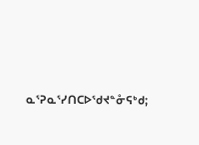ᓇᕐᕈᓇᕐᓯᑎᑕᐅᖁᔪᓐᓁᕋᒃᑯ;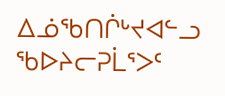ᐃᓅᖃᑎᒌᒡᔪᐊᓪᓗ ᖃᐅᔨᓕᕈᒫᕐᐳᑦ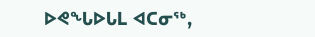ᐅᕙᖓᐅᒐᒪ ᐊᑕᓂᖅ,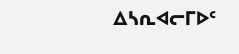ᐃᓴᕆᐊᓕᒥᐅᑦ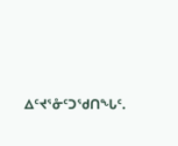ᐃᑦᔪᕐᓁᑦᑐᖁᑎᖓᑦ.